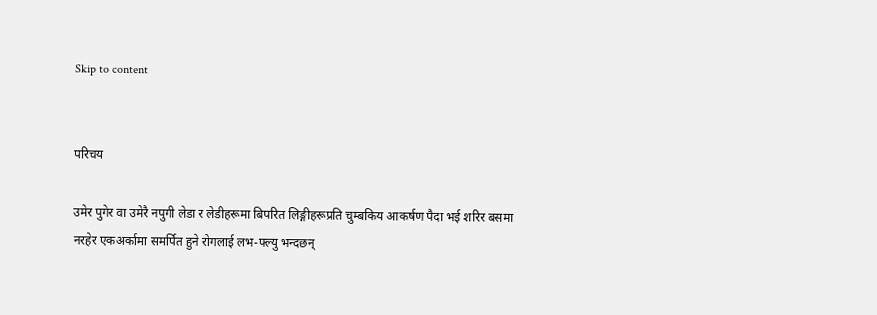Skip to content


परिचय

उमेर पुगेर वा उमेरै नपुगी लेडा र लेडीहरूमा बिपरित लिङ्गीहरूप्रति चुम्बकिय आकर्षण पैदा भई शरिर बसमा नरहेर एकअर्कामा समर्पित हुने रोगलाई लभ-फ्ल्यु भन्दछन्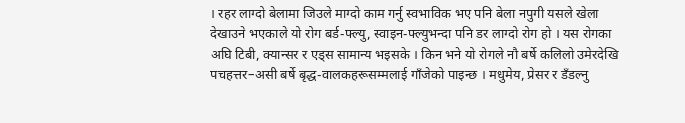। रहर लाग्दो बेलामा जिउले माग्दो काम गर्नु स्वभाविक भए पनि बेला नपुगी यसले खेला देखाउने भएकाले यो रोग बर्ड-फ्ल्यु, स्वाइन-फ्ल्युभन्दा पनि डर लाग्दो रोग हो । यस रोगका अघि टिबी, क्यान्सर र एड्स सामान्य भइसके । किन भने यो रोगले नौ बर्षे कलिलो उमेरदेखि पचहत्तर–असी बर्षे बृद्ध-वालकहरूसम्मलाई गाँजेको पाइन्छ । मधुमेय, प्रेसर र डँडल्नु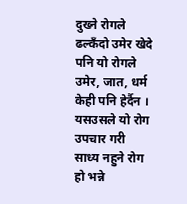दुख्ने रोगले ढल्कँदो उमेर खेदे पनि यो रोगले उमेर, जात, धर्म केही पनि हेर्दैन । यसउसले यो रोग उपचार गरी साध्य नहुने रोग हो भन्ने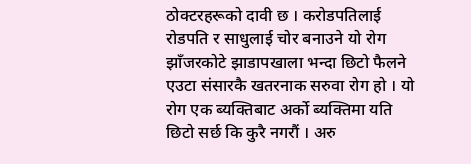ठोक्टरहरूको दावी छ । करोडपतिलाई रोडपति र साधुलाई चोर बनाउने यो रोग झाँजरकोटे झाडापखाला भन्दा छिटो फैलने एउटा संसारकै खतरनाक सरुवा रोग हो । यो रोग एक ब्यक्तिबाट अर्को ब्यक्तिमा यति छिटो सर्छ कि कुरै नगरौं । अरु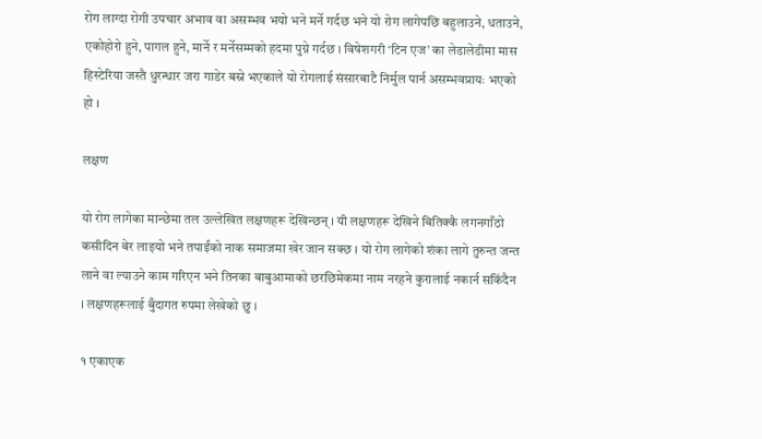रोग लाग्दा रोगी उपचार अभाव वा असम्भव भयो भने मर्ने गर्दछ भने यो रोग लागेपछि बहुलाउने, धताउने, एकोहोरो हुने, पागल हुने, मार्ने र मर्नेसम्मको हदमा पुग्ने गर्दछ । विषेशगरी ‘टिन एज’ का लेडालेडीमा मास हिस्टेरिया जस्तै धुरन्धार जरा गाडेर बस्ने भएकाले यो रोगलाई संसारबाटै निर्मुल पार्न असम्भवप्रायः भएको हो ।

लक्षण

यो रोग लागेका मान्छेमा तल उल्लेखित लक्षणहरू देखिन्छन् । यी लक्षणहरू देखिने बितिक्कै लगनगाँठो कसीदिन बेर लाइयो भने तपाईंको नाक समाजमा खेर जान सक्छ । यो रोग लागेको शंका लागे तुरुन्त जन्त लाने वा ल्याउने काम गरिएन भने तिनका बाबुआमाको छरछिमेकमा नाम नरहने कुरालाई नकार्न सकिंदैन । लक्षणहरूलाई बुँदागत रुपमा लेखेको छु ।

१ एकाएक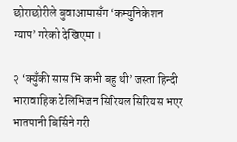छोराछोरीले बुवाआमासँग ‘कम्युनिकेशन ग्याप’ गरेको देखिएमा ।

२ ‘क्युँकी सास भि कभी बहु थी’ जस्ता हिन्दी भारावाहिक टेलिभिजन सिरियल सिरियस भएर भातपानी बिर्सिने गरी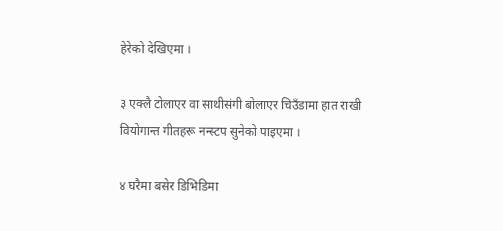हेरेको देखिएमा ।

३ एक्लै टोलाएर वा साथीसंगी बोलाएर चिउँडामा हात राखी वियोगान्त गीतहरू नन्स्टप सुनेको पाइएमा ।

४ घरैमा बसेर डिभिडिमा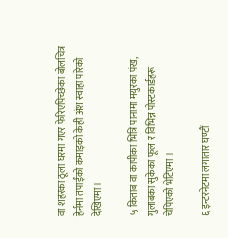वा शहरका ठूला घरमा गएर फेरिएपिच्छेका बोलचित्र हेर्नमा तपाईंको कमाइको केही अंश स्वाहा पारेको देखिएमा ।

५ किताब वा कापीका भित्रि पानामा मयुरका पंख, गुलाबका सुकेका फूल र विभिन्न पोस्टकार्डहरू चेपिएको भेटिएमा ।

६ इन्टरनेटमा लगातार घण्टौं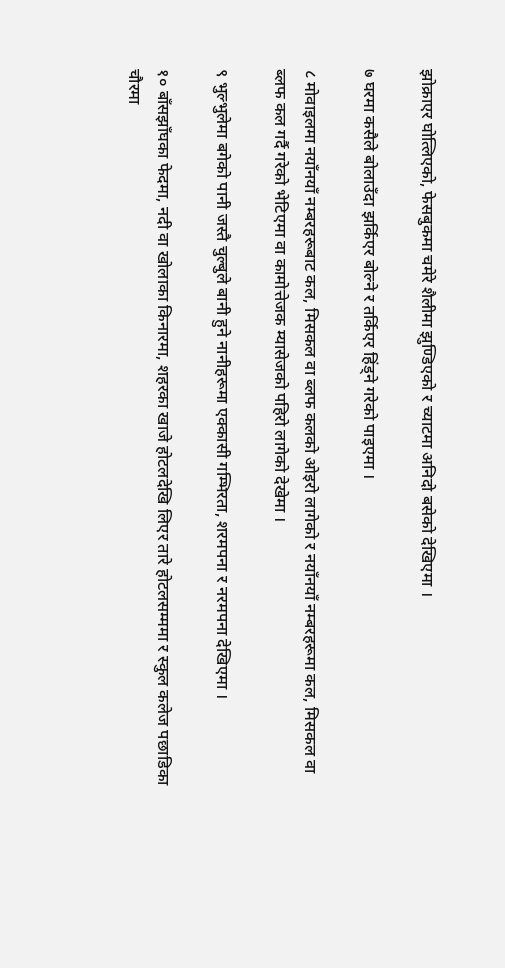झोक्राएर घोत्लिएको, फेसबुकमा चमेरे शैलीमा झुण्डिएको र च्याटमा अनिदो बसेको देखिएमा ।

७ घरमा कसैले बोलाउँदा झर्किएर बोल्ने र तर्किएर हिंड्ने गरेको पाइएमा ।

८ मोवाइलमा नयाँनयाँ नम्बरहरूबाट कल, मिसकल वा ब्लफ कलको ओइरो लागेको र नयाँनयाँ नम्बरहरूमा कल, मिसकल वा ब्लफ कल गर्दै गरेको भेटिएमा वा कामोत्तेजक म्यासेजको पहिरो लागेको देखेमा ।

९ भुल्भुलेमा बगेको पानी जस्तै चुल्बुले बानी हुने नानीहरूमा एक्कासी गम्भिरता, शरमपना र नरमपना देखिएमा ।

१० बाँसझाँघका फेदमा, नदी वा खोलाका किनारमा, शहरका खाजे होटलदेखि लिएर तारे होटलसम्ममा र स्कुल कलेज पछाडिका चौरमा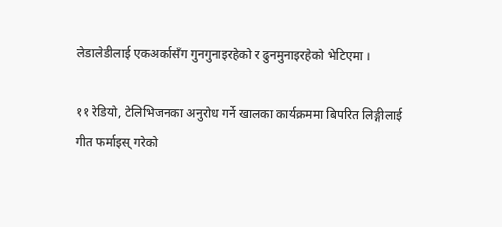लेडालेडीलाई एकअर्कासँग गुनगुनाइरहेको र ढुनमुनाइरहेको भेटिएमा ।

११ रेडियो, टेलिभिजनका अनुरोध गर्ने खालका कार्यक्रममा बिपरित लिङ्गीलाई गीत फर्माइस् गरेको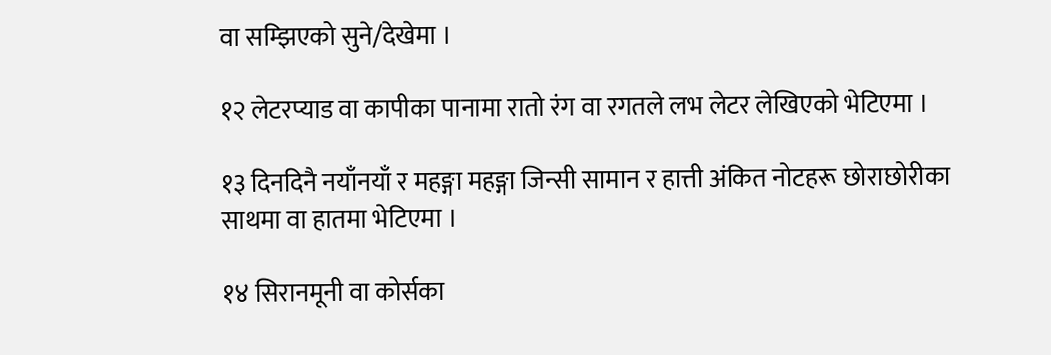वा सम्झिएको सुने/देखेमा ।

१२ लेटरप्याड वा कापीका पानामा रातो रंग वा रगतले लभ लेटर लेखिएको भेटिएमा ।

१३ दिनदिनै नयाँनयाँ र महङ्गा महङ्गा जिन्सी सामान र हात्ती अंकित नोटहरू छोराछोरीका साथमा वा हातमा भेटिएमा ।

१४ सिरानमूनी वा कोर्सका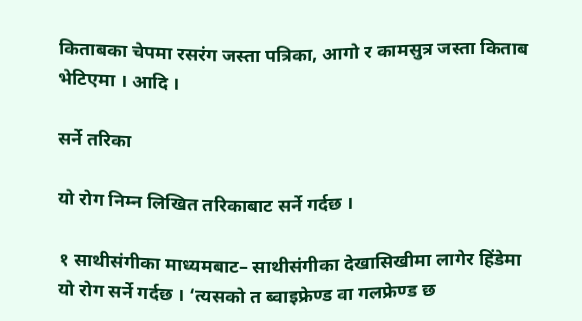किताबका चेपमा रसरंग जस्ता पत्रिका, आगो र कामसुत्र जस्ता किताब भेटिएमा । आदि ।

सर्ने तरिका

यो रोग निम्न लिखित तरिकाबाट सर्ने गर्दछ ।

१ साथीसंगीका माध्यमबाट– साथीसंगीका देखासिखीमा लागेर हिंडेमा यो रोग सर्ने गर्दछ । ‘त्यसको त ब्वाइफ्रेण्ड वा गलफ्रेण्ड छ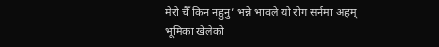मेरो चैँ किन नहुनु’ भन्ने भावले यो रोग सर्नमा अहम् भूमिका खेलेको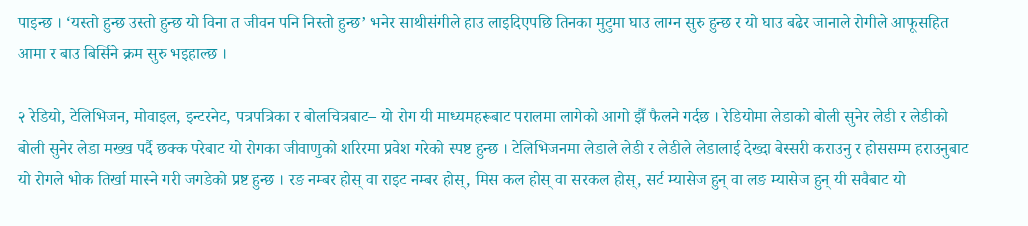पाइन्छ । ‘यस्तो हुन्छ उस्तो हुन्छ यो विना त जीवन पनि निस्तो हुन्छ’ भनेर साथीसंगीले हाउ लाइदिएपछि तिनका मुटुमा घाउ लाग्न सुरु हुन्छ र यो घाउ बढेर जानाले रोगीले आफूसहित आमा र बाउ बिर्सिने क्रम सुरु भइहाल्छ ।

२ रेडियो, टेलिभिजन, मोवाइल, इन्टरनेट, पत्रपत्रिका र बोलचित्रबाट– यो रोग यी माध्यमहरूबाट परालमा लागेको आगो झैँ फैलने गर्दछ । रेडियोमा लेडाको बोली सुनेर लेडी र लेडीको बोली सुनेर लेडा मख्ख पर्दै छक्क परेबाट यो रोगका जीवाणुको शरिरमा प्रवेश गरेको स्पष्ट हुन्छ । टेलिभिजनमा लेडाले लेडी र लेडीले लेडालाई देख्दा बेस्सरी कराउनु र होससम्म हराउनुबाट यो रोगले भोक तिर्खा मास्ने गरी जगडेको प्रष्ट हुन्छ । रङ नम्बर होस् वा राइट नम्बर होस्, मिस कल होस् वा सरकल होस्, सर्ट म्यासेज हुन् वा लङ म्यासेज हुन् यी सवैबाट यो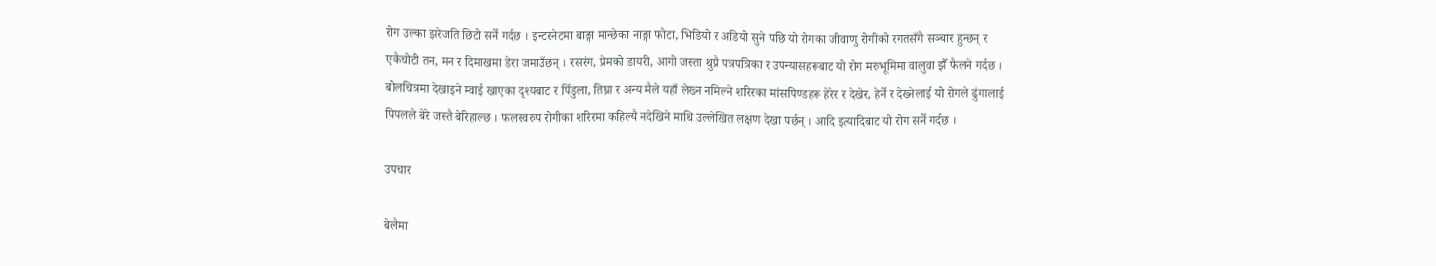रोग उल्का झरेजति छिटो सर्ने गर्दछ । इन्टरनेटमा बाङ्गा मान्छेका नाङ्गा फोटा, भिडियो र अडियो सुने पछि यो रोगका जीवाणु रोगीको रगतसँगै सञ्चार हुन्छन् र एकैचोटी तन, मन र दिमाखमा डेरा जमाउँछन् । रसरंग, प्रेमको डायरी, आगो जस्ता थुप्रै पत्रपत्रिका र उपन्यासहरूबाट यो रोग मरुभूमिमा वालुवा झैँ फैलने गर्दछ । बोलचित्रमा देखाइने म्वाई खाएका दृश्यबाट र पिँडुला, तिघ्रा र अन्य मैले यहाँ लेख्न नमिल्ने शरिरका मांसपिण्डहरू हेरेर र देखेर, हेर्ने र देख्नेलाई यो रोगले ढुंगालाई पिपलले बेरे जस्तै बेरिहाल्छ । फलस्वरुप रोगीका शरिरमा कहिल्यै नदेखिने माथि उल्लेखित लक्षण देखा पर्छन् । आदि इत्यादिबाट यो रोग सर्ने गर्दछ ।

उपचार

बेलैमा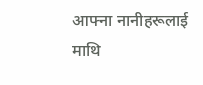आफ्ना नानीहरूलाई माथि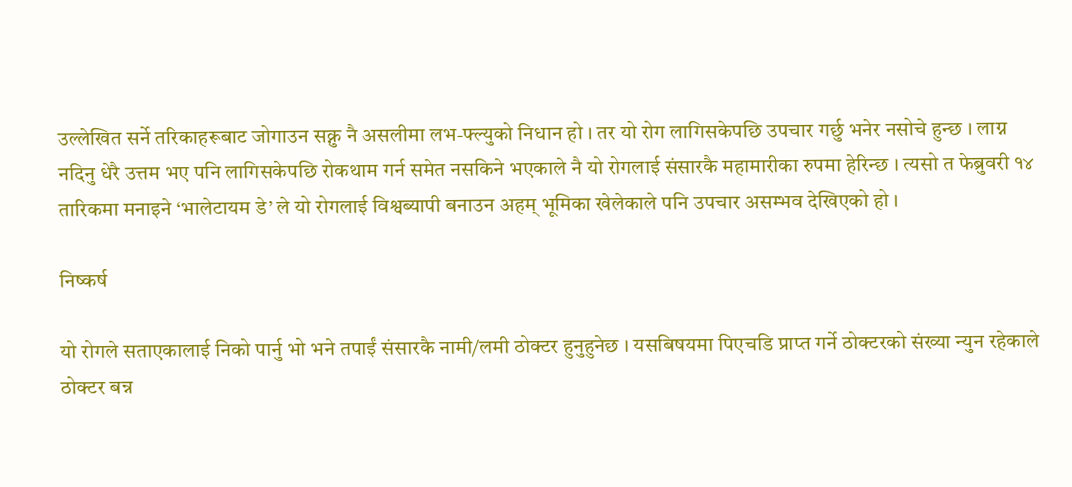उल्लेखित सर्ने तरिकाहरूबाट जोगाउन सक्नु नै असलीमा लभ-फ्ल्युको निधान हो । तर यो रोग लागिसकेपछि उपचार गर्छु भनेर नसोचे हुन्छ । लाग्न नदिनु धेरै उत्तम भए पनि लागिसकेपछि रोकथाम गर्न समेत नसकिने भएकाले नै यो रोगलाई संसारकै महामारीका रुपमा हेरिन्छ । त्यसो त फेब्रुवरी १४ तारिकमा मनाइने ‘भालेटायम डे’ ले यो रोगलाई विश्वब्यापी बनाउन अहम् भूमिका खेलेकाले पनि उपचार असम्भव देखिएको हो ।

निष्कर्ष

यो रोगले सताएकालाई निको पार्नु भो भने तपाईं संसारकै नामी/लमी ठोक्टर हुनुहुनेछ । यसबिषयमा पिएचडि प्राप्त गर्ने ठोक्टरको संख्या न्युन रहेकाले ठोक्टर बन्न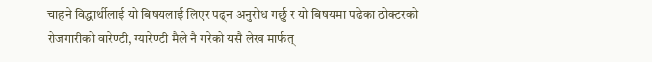चाहने विद्धार्थीलाई यो बिषयलाई लिएर पढ्न अनुरोध गर्छु र यो बिषयमा पढेका ठोक्टरको रोजगारीको वारेण्टी, ग्यारेण्टी मैले नै गरेको यसै लेख मार्फत्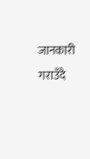जानकारी गराउँदै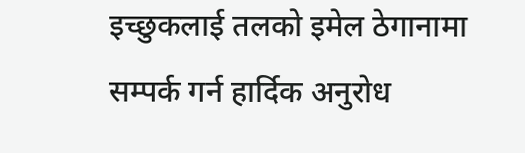इच्छुकलाई तलको इमेल ठेगानामा सम्पर्क गर्न हार्दिक अनुरोध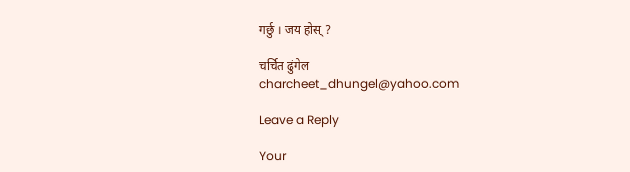गर्छु । जय होस् ?

चर्चित ढुंगेल
charcheet_dhungel@yahoo.com

Leave a Reply

Your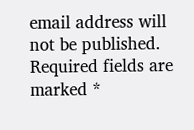email address will not be published. Required fields are marked *